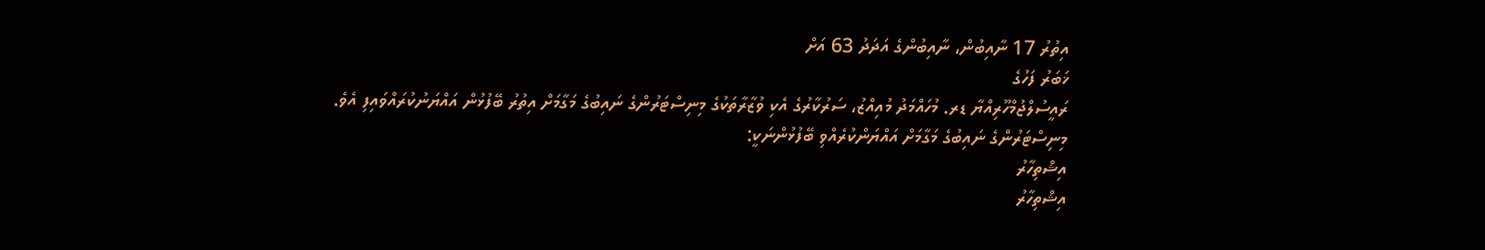އިތުރު 17 ނާއިބުން، ނާއިބުންގެ އަދަދު 63 އަށް
ޚަބަރު ފަހުގެ
ރައީސުލްޖުމްހޫރިއްޔާ ޑރ. މުހައްމަދު މުއިއްޒު، ސަރުކާރުގެ އެކި ވުޒާރާތަކުގެ މިނިސްޓަރުންގެ ނައިބުގެ މަގާމަށް އިތުރު ބޭފުޅުން އައްޔަނުކުރައްވައިފި އެވެ.
މިނިސްޓަރުންގެ ނައިބުގެ މަގާމަށް އައްޔަންކުރެއްވި ބޭފުޅުންނަކީ:
އިޝްތިހާރު
އިޝްތިހާރު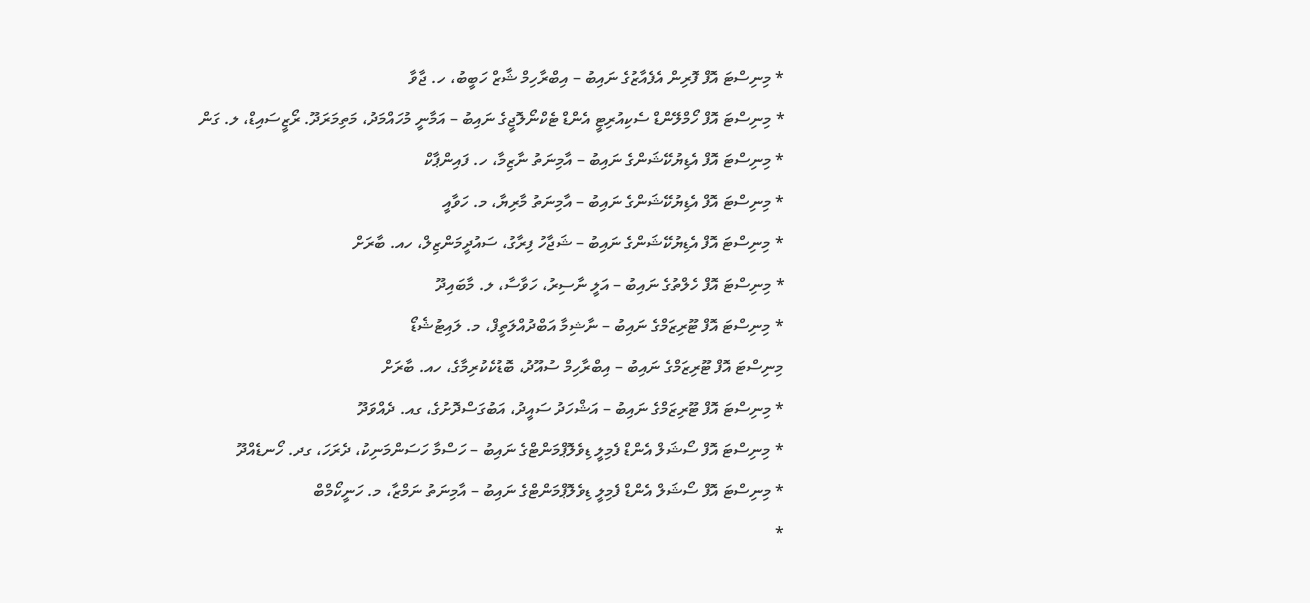* މިނިސްޓަ އޮފް ފޮރިން އެފެއާޒުގެ ނައިބު – އިބްރާހިމް ޝާޒް ހަބީބު، ހ. ޖާވާ
* މިނިސްޓަ އޮފް ހޯމްލޭންޑް ސެކިއުރިޓީ އެންޑް ޓެކްނޯލޮޖީގެ ނައިބު – އަމާނީ މުހައްމަދު، މަތިމަރަދޫ. ރޯޒީސައިޑް، ލ. ގަން
* މިނިސްޓަ އޮފް އެޑިޔުކޭޝަންގެ ނައިބު – އާމިނަތު ނާޒިމާ، ހ. ފައިންޕާކް
* މިނިސްޓަ އޮފް އެޑިޔުކޭޝަންގެ ނައިބު – އާމިނަތު މާރިޔާ، މ. ހަވާއީ
* މިނިސްޓަ އޮފް އެޑިޔުކޭޝަންގެ ނައިބު – ޝަޖާހު ފިރާގު، ސައުދީމަންޒިލް، ހއ. ބާރަށް
* މިނިސްޓަ އޮފް ހެލްތުގެ ނައިބު – އަލީ ނާސިރު، ހަވާސާ، ލ. މާބައިދޫ
* މިނިސްޓަ އޮފް ޓޫރިޒަމްގެ ނައިބު – ނާޝިމާ އަބްދުއްލަތީފް، މ. ލައިޓުޝެޑޯ
މިނިސްޓަ އޮފް ޓޫރިޒަމްގެ ނައިބު – އިބްރާހިމް ސުއޫދު، ބޮޑުކެކުރިމާގެ، ހއ. ބާރަށް
* މިނިސްޓަ އޮފް ޓޫރިޒަމްގެ ނައިބު – އަޝްހަދު ސައީދު، އަބުގަސްދޮށުގެ، ގއ. ދެއްވަދޫ
* މިނިސްޓަ އޮފް ސޯޝަލް އެންޑް ފެމިލީ ޑިވެލޮޕްމަންޓްގެ ނައިބު – ހަސްމާ ހަސަންމަނިކު، ދެރަހަ، ގދ. ހޯނޑެއްދޫ
* މިނިސްޓަ އޮފް ސޯޝަލް އެންޑް ފެމިލީ ޑިވެލޮޕްމަންޓްގެ ނައިބު – އާމިނަތު ނަމްޒާ، މ. ހަނީކޯމްބް
*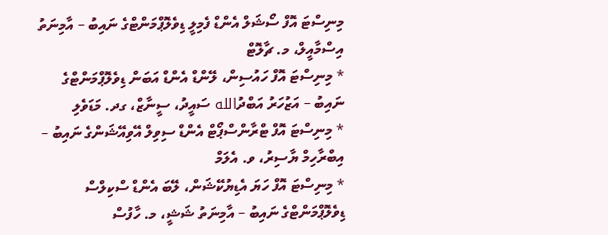މިނިސްޓަ އޮފް ސޯޝަލް އެންޑް ފެމިލީ ޑިވެލޮޕްމަންޓްގެ ނައިބު – އާމިނަތު އިސްމާއީލް، މ. ޗާލޮޓް
* މިނިސްޓަ އޮފް ހައުސިން، ލޭންޑް އެންޑް އަބަން ޑިވެލޮޕްމަންޓްގެ ނައިބު – އަޒުހަރު އަބްދުالله ސައީދު، ސީނާޒް، ގދ. މަޑަވެލި
* މިނިސްޓަ އޮފް ޓްރާންސްޕޯޓް އެންޑް ސިވިލް އޭވިއޭޝަންގެ ނައިބު – އިބްރާހިމް ޔާސިރު، ވ. އެލަމް
* މިނިސްޓަ އޮފް ހަޔަ އެޑިޔުކޭޝަން، ލޭބަ އެންޑް ސްކިލްސް ޑިވެލޮޕްމަންޓްގެ ނައިބު – އާމިނަތު ޝަޝީ، މ. ހާފުސް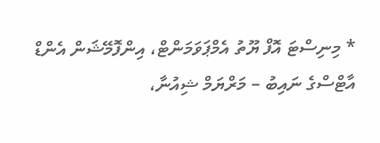* މިނިސްޓަ އޮފް ޔޫތު އެމްޕަވަމަންޓް، އިންފޮމޭޝަން އެންޑް އާޓްސްގެ ނައިބު – މަރްޔަމް ޝިއުނާ،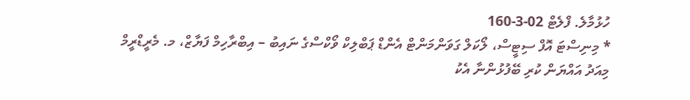ހުޅުމާލެ. ފްލެޓް 02-3-160
* މިނިސްޓަ އޮފް ސިޓީސް، ލޯކަލް ގަވަންމަންޓް އެންޑް ޕަބްލިކް ވޯކްސްގެ ނައިބު – އިބްރާހިމް ފަޔާޒް، މ. މެރީޑްރީމް
މިއަދު އައްޔަން ކުރި ބޭފުޅުންނާ އެކު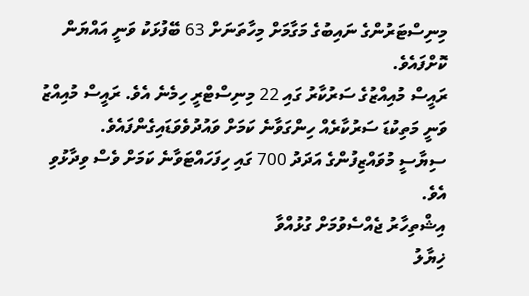މިނިސްޓަރުންގެ ނައިބުގެ މަގާމަށް މިހާތަނަށް 63 ބޭފުޅަކު ވަނީ އައްޔަން ކޮށްފައެވެ.
ރައީސް މުއިއްޒުގެ ސަރުކާރު ގައި 22 މިނިސްޓްރީ ހިމެނެ އެވެ. ރައީސް މުއިއްޒު ވަނީ މަތިކުޑަ ސަރުކާރެއް ހިންގަވާނެ ކަމަށް ވައުދުވެވަޑައިގެންފައެވެ.
ސިޔާސީ މުވައްޒިފުންގެ އަދަދު 700 ގައި ހިފަހައްޓަވާނެ ކަމަށް ވެސް ވިދާޅުވި އެވެ.
އިޝްތިހާރު ޖެއްސެވުމަށް ގުޅުއްވާ
ޚިޔާލު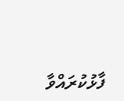ފާޅުކުރައްވާ